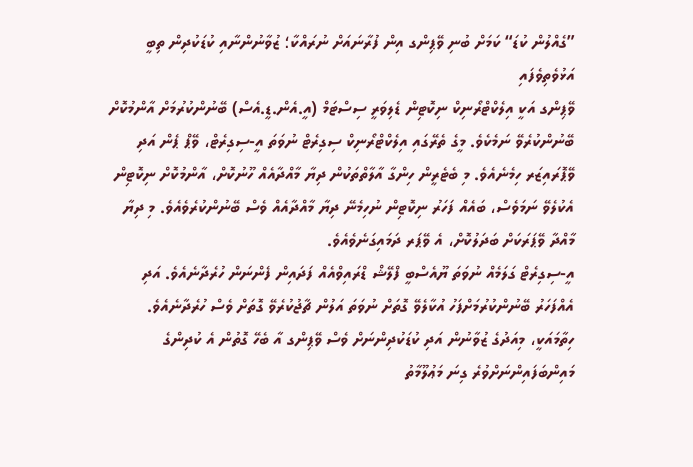”ގެއްލުން ކުޑަ“ ކަމަށް ބުނި ވޭޕިންގ އިން ފުރާނައަށް ނުރައްކާ؛ ޒުވާނުންނާއި ކުޑަކުދިން ތިބީ އަޅުވެތިވެފައި
ވޭޕިންގ އަކީ އިލެކްޓްރޯނިކް ނިކޮޓިން ޑެލިވަރީ ސިސްޓަމް (އީ.އެން.ޑީ.އެސް) ބޭނުންކުރުމަށް އާންމުކޮށް ބޭނުންކުރެވޭ ނަމެކެވެ. މީގެ ތެރޭގައި އިލެކްޓްރޯނިކް ސިގިރެޓް ނުވަތަ އީ-ސިގިރެޓް، ވޭޕް ޕެން އަދި ވޭޕޮރައިޒަރ ހިމެނެއެވެ. މި ބެޓެރީން ހިންގާ އާލާތްތަކުން ދިޔާ މާއްދާއެއް ހޫނުކޮށް، އާންމުކޮށް ނިކޮޓިން އެކުލެވޭ ނަމަވެސް، ބައެއް ފަހަރު ނިކޮޓިން ނުހިމެނޭ ދިޔާ މާއްދާއެއް ވެސް ބޭނުންކުރެވެއެވެ. މި ދިޔާ މާއްދާ ވޭޕަރަކަށް ބަދަލުކޮށް، އެ ވޭޕަރ ދަމައިގަނެވެއެވެ.
އީ-ސިގިރެޓް ގަލަމެއް ނުވަތަ ޔޫއެސްބީ ފްލޭޝް ޑްރައިވްއެއް ފަދައިން ފެންނަން ހުރެދާނެއެވެ. އަދި އެއްފަހަރު ބޭނުންކުރުމަށްފަހު އުކާލެވޭ ގޮތަށް ނުވަތަ އަލުން ޗާޖުކުރެވޭ ގޮތަށް ވެސް ހުރެދާނެއެވެ.
ހިތާމައަކީ، މިއަދުގެ ޒުވާނުން އަދި ކުޑަކުދިންނަށް ވެސް ވޭޕިންގ އާ ބެހޭ ގޮތުން އެ ކުދިންގެ މައިންބަފައިންނަށްވުރެ ގިނަ މަޢުލޫމާތު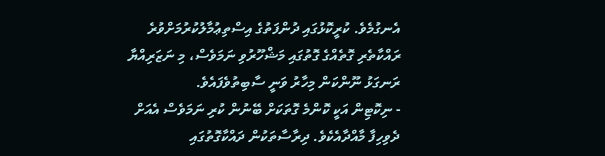އެނގުމެވެ. ކުރީކޮޅުގައި ދުންފަތުގެ އިސްތިޢުމާލުކުރުމަށްވުރެ ރައްކާތެރި ގޮތެއްގެ ގޮތުގައި މަޝްހޫރުވި ނަމަވެސް، މި ނަޒަރިއްޔާ ރަނގަޅު ނޫންކަން މިހާރު ވަނީ ސާބިތުވެފައެވެ.
- ނިކޮޓިން އަކީ ކޮންމެ ގޮތަކަށް ބޭނުން ކުރި ނަމަވެސް އެއަށް ދެވިހިފާ މާއްދާއެކެވެ. ދިރާސާތަކުން ދައްކާގޮތުގައި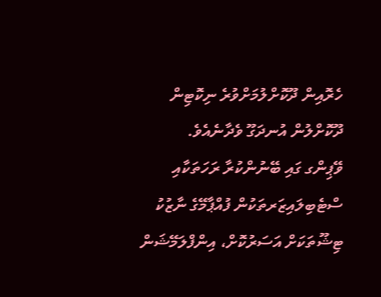ހެރޮއިން ދޫކޮށްލުމަށްވުރެ ނިކޮޓިން ދޫކޮށްލުން އުނދަގޫ ވެދާނެއެވެ.
ވޭޕިންގ ގައި ބޭނުންކުރާ ރަހަތަކާއި ސްޓެބިލައިޒަރތަކުން ފުއްޕާމޭގެ ނާޒުކު ޓިޝޫތަކަށް އަސަރުކޮށް، އިންފްލަމޭޝަން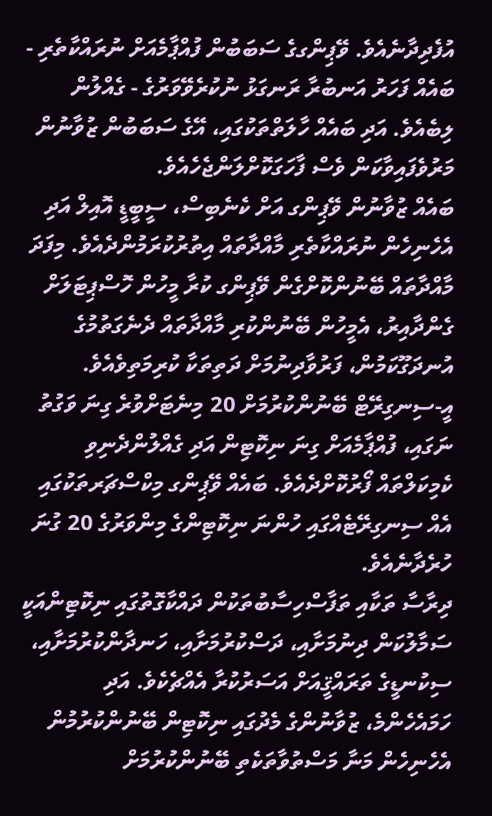އުފެދިދާނެއެވެ. ވޭޕިންގގެ ސަބަބުން ފުއްޕާމެއަށް ނުރައްކާތެރި - ބައެއް ފަހަރު އަނބުރާ ރަނގަޅު ނުކުރެވޭވަރުގެ - ގެއްލުން ލިބެއެވެ. އަދި ބައެއް ހާލަތްތަކުގައި، އޭގެ ސަބަބުން ޒުވާނުން މަރުވެފައިވާކަން ވެސް ފާހަގަކޮށްލަންޖެހެއެވެ.
ބައެއް ޒުވާނުން ވޭޕިންގ އަށް ކެނެބިސް، ސީބީޑީ އޮއިލް އަދި އެހެނިހެން ނުރައްކާތެރި މާއްދާތައް އިތުރުކުރަމުންދެއެވެ. މިފަދަ މާއްދާތައް ބޭނުންކޮށްގެން ވޭޕިންގ ކުރާ މީހުން ހޮސްޕިޓަލަށް ގެންދާއިރު، އެމީހުން ބޭނުންކުރި މާއްދާތައް ދެނެގަތުމުގެ އުނދަގޫކަމުން، ފަރުވާދިނުމަށް ދަތިތަކާ ކުރިމަތިވެއެވެ.
އީ-ސިނގިރޭޓް ބޭނުންކުރުމަށް 20 މިނެޓަށްވުރެ ގިނަ ވަގުތު ނަގައި، ފުއްޕާމެއަށް ގިނަ ނިކޮޓިން އަދި ގެއްލުންދެނިވި ކެމިކަލްތައް ފޯރުކޮށްދެއެވެ. ބައެއް ވޭޕިންގ މިކްސްޗަރތަކުގައި އެއް ސިނގިރޭޓެއްގައި ހުންނަ ނިކޮޓިންގެ މިންވަރުގެ 20 ގުނަ ހުރެދާނެއެވެ.
ދިރާސާ ތަކާއި ތަފާސްހިސާބުތަކުން ދައްކާގޮތުގައި ނިކޮޓިންއަކީ ސަމާލުކަން ދިނުމަށާއި، ދަސްކުރުމަށާއި، ހަނދާންކުރުމަށާއި، ސިކުނޑީގެ ތަރައްޤީއަށް އަސަރުކުރާ އެއްޗެކެވެ. އަދި ހަމައެހެންމެ، ޒުވާނުންގެ މެދުގައި ނިކޮޓިން ބޭނުންކުރުމުން އެހެނިހެން މަނާ މަސްތުވާތަކެތި ބޭނުންކުރުމަށް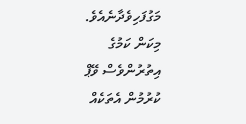މަގުފަހިވެދާނެއެވެ.
މިކަން ކަމުގެ އިތުރުންވެސް ވޭޕް ކުރުމުން އެތަކެއް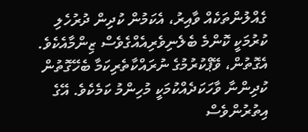ގެއްލުންތަކެއް ވާއިރު، އެކަމުން ކުދިން ދުރުހެލި ކުރުމަކީ ކޮންމެ ބެލެނިވެރިއެއްގެވެސް ޒިންމާއެކެވެ. އެގޮތުން، ވޭޕްކުރުމުގެ ނުރައްކާތެރިކަމާ ބެހޭގޮތުން ކުދިންނާ ވާހަކަދެއްކުމަކީ މުހިންމު ކަމެކެވެ. އޭގެ އިތުރުންވެސް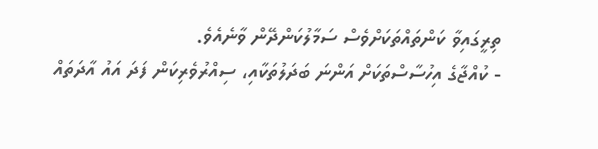ތިރީގައިވާ ކަންތައްތަކަށްވެސް ސަމާލުކަންދޭން ވާނެއެވެ.
- ކުއްޖާގެ އިހުސާސްތަކަށް އަންނަ ބަދަލުތަކާއި، ސިއްރުވެރިކަން ފަދަ އައު އާދަތައް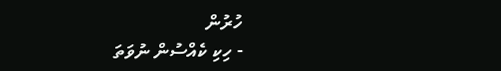ހުރުން
- ހިކި ކެއްސުން ނުވަތަ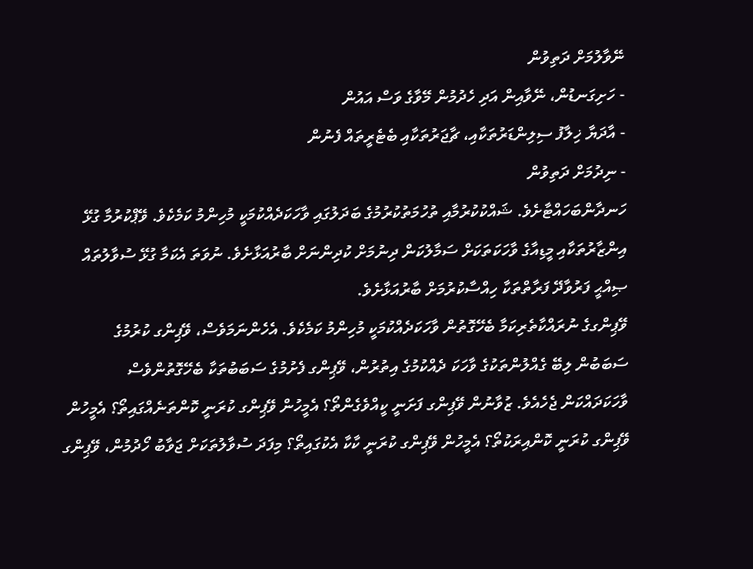ނޭވާލުމަށް ދަތިވުން
- ހަށިގަނޑުން، ނޭވާއިން އަދި ހެދުމުން މޭވާގެ ވަސް އައުން
- އާދަޔާ ޚިލާފު ސިލިންޑަރުތަކާއި، ޗާޖަރުތަކާއި ބެޓެރީތައް ފެނުން
- ނިދުމަށް ދަތިވުން
ހަނދާންބަހައްޓާށެވެ. ޝައްކުކުރުމާއި ތުހުމަތުކުރުމުގެ ބަދަލުގައި ވާހަކަދެއްކުމަކީ މުހިންމު ކަމެކެވެ. ވޭޕްކުރުމާ ގުޅޭ އިންޒާރުތަކާއި މީޑިއާގެ ވާހަކަތަކަށް ސަމާލުކަން ދިނުމަށް ކުދިންނަށް ބާރުއަޅާށެވެ. ނުވަތަ އެކަމާ ގުޅޭ ސުވާލުތައް ޞިއްޙީ ފަރުވާދޭ ފަރާތްތަކާ ހިއްސާކުރުމަށް ބާރުއަޅާށެވެ.
ވޭޕިންގގެ ނުރައްކާތެރިކަމާ ބެހޭގޮތުން ވާހަކަދެއްކުމަކީ މުހިންމު ކަމެކެވެ. އެހެންނަމަވެސް، ވޭޕިންގ ކުރުމުގެ ސަބަބުން ލިބޭ ގެއްލުންތަކުގެ ވާހަކަ ދެއްކުމުގެ އިތުރުން، ވޭޕިންގ ފެށުމުގެ ސަބަބުތަކާ ބެހޭގޮތުންވެސް ވާހަކަދައްކަން ޖެހެއެވެ. ޒުވާނުން ވޭޕިންގ ފަށަނީ ކީއްވެގެންތޯ؟ އެމީހުން ވޭޕިންގ ކުރަނީ ކޮންތަނެއްގައިތޯ؟ އެމީހުން ވޭޕިންގ ކުރަނީ ކޮންއިރަކުތޯ؟ އެމީހުން ވޭޕިންގ ކުރަނީ ކާކާ އެކުގައިތޯ؟ މިފަދަ ސުވާލުތަކަށް ޖަވާބު ހޯދުމުން، ވޭޕިންގ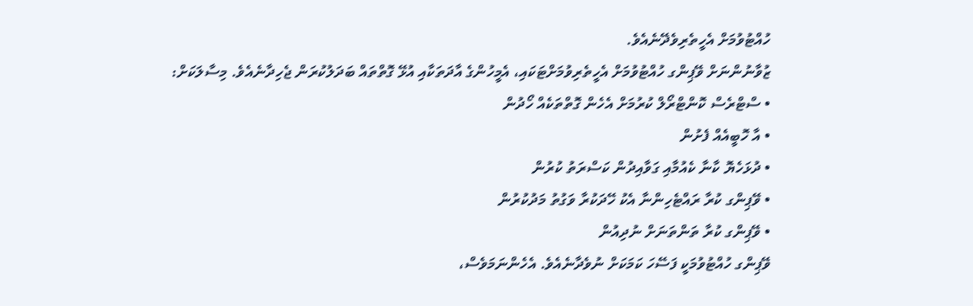ހުއްޓުވުމަށް އެހީތެރިވެދޭނެއެވެ.
ޒުވާނުންނަށް ވޭޕިންގ ހުއްޓުވުމަށް އެހީތެރިވުމަށްޓަކައި، އެމީހުންގެ އާދަތަކާއި އުޅޭ ގޮތްތައް ބަދަލުކުރަން ޖެހިދާނެއެވެ. މިސާލަކަށް:
• ސްޓްރެސް ކޮންޓްރޯލް ކުރުމަށް އެހެން ގޮތްތަކެއް ހޯދުން
• އާ ހޮބީއެއް ފެށުން
• ދުޅަހެޔޮ ކާނާ ކެއުމާއި ގަވާއިދުން ކަސްރަތު ކުރުން
• ވޭޕިންގ ކުރާ ރައްޓެހިންނާ އެކު ހޭދަކުރާ ވަގުތު މަދުކުރުން
• ވޭޕިންގ ކުރާ ތަންތަނަށް ނުދިއުން
ވޭޕިންގ ހުއްޓުވުމަކީ ފަސޭހަ ކަމަކަށް ނުވެދާނެއެވެ. އެހެންނަމަވެސް،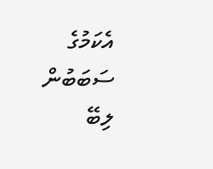އެކަމުގެ ސަބަބުން ލިބޭ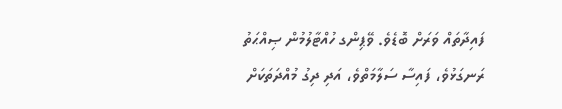ފައިދާތައް ވަރަށް ބޮޑެވެ. ވޭޕިންގ ހުއްޓާލުމުން ޞިއްޙަތު ރަނގަޅުވެ، ފައިސާ ސަލާމަތްވެ، އަދި ދިގު މުއްދަތަކަށް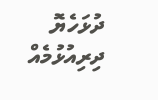ދުޅަހެޔޮ ދިރިއުޅުމެއް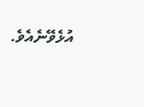އުޅެވޭނެއެވެ.